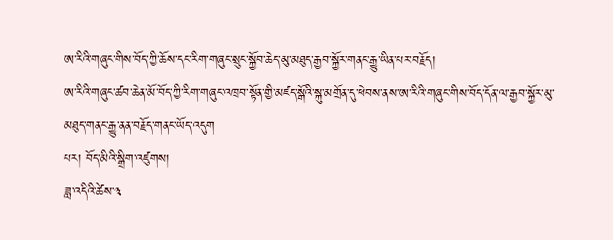ཨ་རིའི་གཞུང་གིས་བོད་ཀྱི་ཆོས་དང་རིག་གཞུང་སྲུང་སྐྱོབ་ཆེད་མུ་མཐུད་རྒྱབ་སྐྱོར་གནང་རྒྱུ་ཡིན་པར་བརྗོད།
ཨ་རིའི་གཞུང་ཚབ་ཆེན་མོ་བོད་ཀྱི་རིག་གཞུང་འཁྲབ་སྟོན་གྱི་མཛད་སྒོའི་སྐུ་མགྲོན་དུ་ཕེབས་ནས་ཨ་རིའི་གཞུང་གིས་བོད་དོན་ལ་རྒྱབ་སྐྱོར་མུ་མཐུད་གནང་རྒྱུ་ནན་བརྗོད་གནང་ཡོད་འདུག
པར། བོད་མིའི་སྒྲིག་འཛུགས།
ཟླ་འདིའི་ཚེས་༣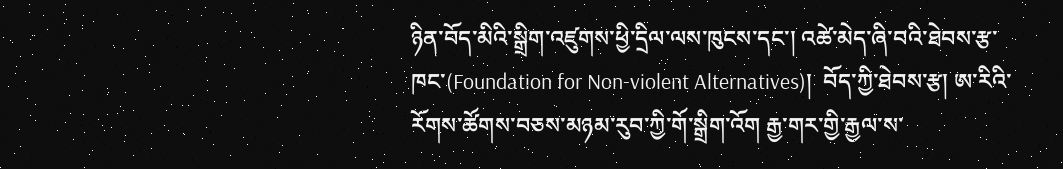ཉིན་བོད་མིའི་སྒྲིག་འཛུགས་ཕྱི་དྲིལ་ལས་ཁུངས་དང་། འཚེ་མེད་ཞི་བའི་ཐེབས་རྩ་ཁང་(Foundation for Non-violent Alternatives)།  བོད་ཀྱི་ཐེབས་རྩ། ཨ་རིའི་རོགས་ཚོགས་བཅས་མཉམ་རུབ་ཀྱི་གོ་སྒྲིག་འོག རྒྱ་གར་གྱི་རྒྱལ་ས་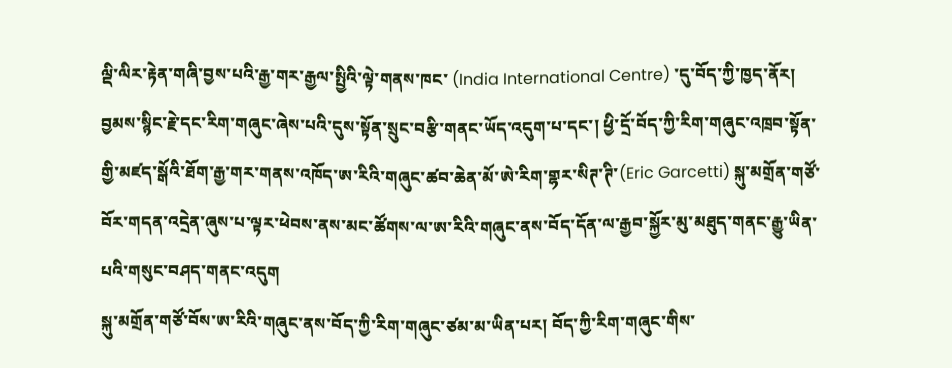ལྡི་ལིར་རྟེན་གཞི་བྱས་པའི་རྒྱ་གར་རྒྱལ་སྤྱིའི་ལྟེ་གནས་ཁང་ (India International Centre) ་དུ་བོད་ཀྱི་ཁྱད་ནོར། བྱམས་སྙིང་རྗེ་དང་རིག་གཞུང་ཞེས་པའི་དུས་སྟོན་སྲུང་བརྩི་གནང་ཡོད་འདུག་པ་དང་། ཕྱི་དྲོ་བོད་ཀྱི་རིག་གཞུང་འཁྲབ་སྟོན་གྱི་མཛད་སྒོའི་ཐོག་རྒྱ་གར་གནས་འཁོད་ཨ་རིའི་གཞུང་ཚབ་ཆེན་མོ་ཨེ་རིག་གྷར་སིཊ་ཊི་(Eric Garcetti) སྐུ་མགྲོན་གཙོ་བོར་གདན་འདྲེན་ཞུས་པ་ལྟར་ཕེབས་ནས་མང་ཚོགས་ལ་ཨ་རིའི་གཞུང་ནས་བོད་དོན་ལ་རྒྱབ་སྐྱོར་མུ་མཐུད་གནང་རྒྱུ་ཡིན་པའི་གསུང་བཤད་གནང་འདུག
སྐུ་མགྲོན་གཙོ་བོས་ཨ་རིའི་གཞུང་ནས་བོད་ཀྱི་རིག་གཞུང་ཙམ་མ་ཡིན་པར། བོད་ཀྱི་རིག་གཞུང་གིས་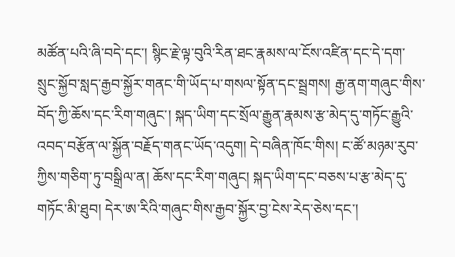མཚོན་པའི་ཞི་བདེ་དང་། སྙིང་རྗེ་ལྟ་བུའི་རིན་ཐང་རྣམས་ལ་ངོས་འཛིན་དང་དེ་དག་སྲུང་སྐྱོབ་སླད་རྒྱབ་སྐྱོར་གནང་གི་ཡོད་པ་གསལ་སྟོན་དང་སྦྲགས། རྒྱ་ནག་གཞུང་གིས་བོད་ཀྱི་ཆོས་དང་རིག་གཞུང་། སྐད་ཡིག་དང་སྲོལ་རྒྱུན་རྣམས་རྩ་མེད་དུ་གཏོང་རྒྱུའི་འབད་བརྩོན་ལ་སྐྱོན་བརྗོད་གནང་ཡོད་འདུག། དེ་བཞིན་ཁོང་གིས། ང་ཚོ་མཉམ་རུབ་ཀྱིས་གཅིག་ཏུ་བསྒྲིལ་ན། ཆོས་དང་རིག་གཞུང། སྐད་ཡིག་དང་བཅས་པ་རྩ་མེད་དུ་གཏོང་མི་ཐུབ། དེར་ཨ་རིའི་གཞུང་གིས་རྒྱབ་སྐྱོར་བྱ་ངེས་རེད་ཅེས་དང་།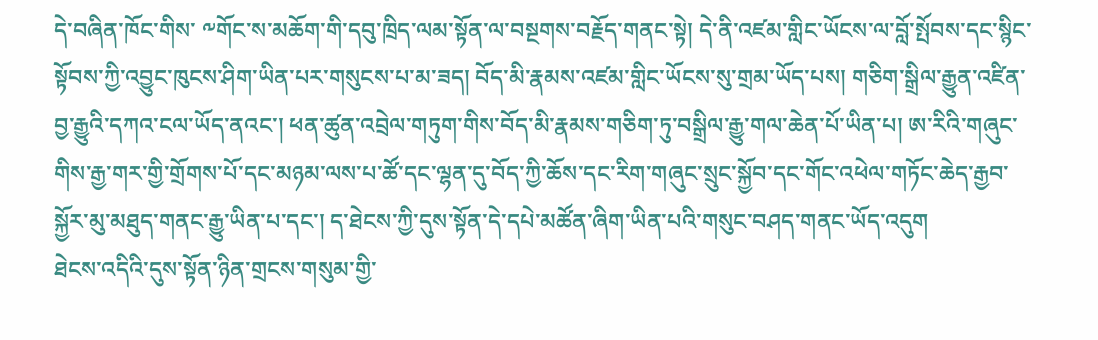དེ་བཞིན་ཁོང་གིས་ ༸གོང་ས་མཆོག་གི་དབུ་ཁྲིད་ལམ་སྟོན་ལ་བསྔགས་བརྗོད་གནང་སྟེ། དེ་ནི་འཛམ་གླིང་ཡོངས་ལ་བློ་སྤོབས་དང་སྙིང་སྟོབས་ཀྱི་འབྱུང་ཁུངས་ཤིག་ཡིན་པར་གསུངས་པ་མ་ཟད། བོད་མི་རྣམས་འཛམ་གླིང་ཡོངས་སུ་གྲམ་ཡོད་པས། གཅིག་སྒྲིལ་རྒྱུན་འཛིན་བྱ་རྒྱུའི་དཀའ་ངལ་ཡོད་ནའང་། ཕན་ཚུན་འབྲེལ་གཏུག་གིས་བོད་མི་རྣམས་གཅིག་ཏུ་བསྒྲིལ་རྒྱུ་གལ་ཆེན་པོ་ཡིན་པ། ཨ་རིའི་གཞུང་གིས་རྒྱ་གར་གྱི་གྲོགས་པོ་དང་མཉམ་ལས་པ་ཚོ་དང་ལྷན་དུ་བོད་ཀྱི་ཆོས་དང་རིག་གཞུང་སྲུང་སྐྱོབ་དང་གོང་འཕེལ་གཏོང་ཆེད་རྒྱབ་སྐྱོར་མུ་མཐུད་གནང་རྒྱུ་ཡིན་པ་དང་། ད་ཐེངས་ཀྱི་དུས་སྟོན་དེ་དཔེ་མཚོན་ཞིག་ཡིན་པའི་གསུང་བཤད་གནང་ཡོད་འདུག
ཐེངས་འདིའི་དུས་སྟོན་ཉིན་གྲངས་གསུམ་གྱི་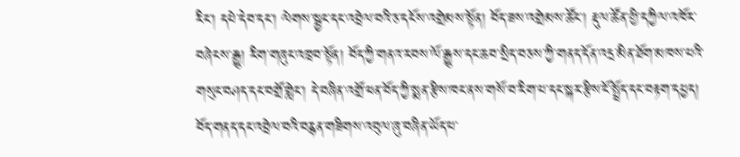རིང་། དཔེ་དེབ་དང་། ལེགས་སྦྱང་དང་འབྲེལ་བའི་ཅ་དངོས་འགྲེམས་སྟོན། བོད་ཟས་འགྲེམས་ཚོང་། རྡུལ་ཚོན་གྱི་དཀྱིལ་འཁོར་བཞེངས་རྒྱུ། རིག་གཞུང་འཁྲབ་སྟོན། བོད་ཀྱི་གནའ་རབས་ལོ་རྒྱུས་དང་ཆབ་སྲིད་བཅས་ཀྱི་གནད་དོན་འདྲ་མིན་ཐོག་མཁས་པའི་གསུང་བཤད་དང་བགྲོ་གླེང་། དེ་བཞིན་འགྲོ་ཕན་བོད་ཀྱི་སྨན་རྩིས་ཁང་ནས་གསོ་བ་རིག་པ་དང་སྐར་རྩིས་ངོ་སྤྲོད་དང་བརྟག་དཔྱད། བོད་གནད་དང་འབྲེལ་བའི་བརྙན་གཟིགས་འབུལ་ཞུ་བཞིན་ཡོད་པ་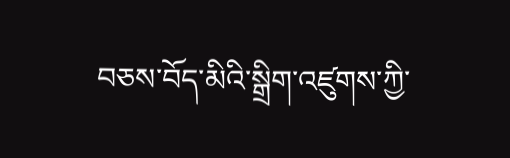བཅས་བོད་མིའི་སྒྲིག་འཛུགས་ཀྱི་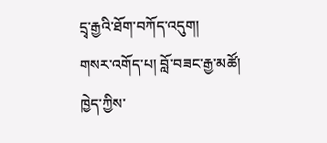དྲྭ་རྒྱའི་ཐོག་བཀོད་འདུག།
གསར་འགོད་པ། བློ་བཟང་རྒྱ་མཚོ།
ཁྱེད་ཀྱིས་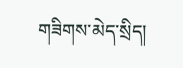གཟིགས་མེད་སྲིད།